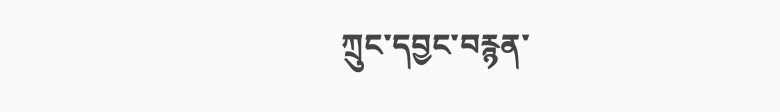ཀྲུང་དབྱང་བརྙན་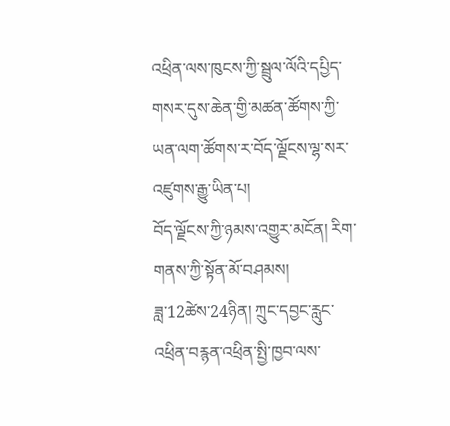འཕྲིན་ལས་ཁུངས་ཀྱི་སྦྲུལ་ལོའི་དཔྱིད་གསར་དུས་ཆེན་གྱི་མཚན་ཚོགས་ཀྱི་ཡན་ལག་ཚོགས་ར་བོད་ལྗོངས་ལྷ་སར་འཛུགས་རྒྱུ་ཡིན་པ།
བོད་ལྗོངས་ཀྱི་ཉམས་འགྱུར་མངོན། རིག་གནས་ཀྱི་སྟོན་མོ་བཤམས།
ཟླ་12ཚེས་24ཉིན། ཀྲུང་དབྱང་རླུང་འཕྲིན་བརྙན་འཕྲིན་སྤྱི་ཁྱབ་ལས་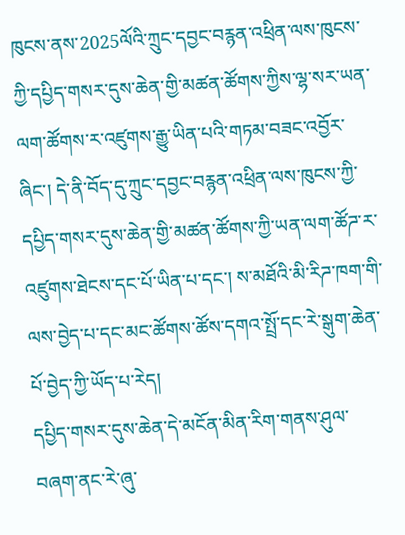ཁུངས་ནས་2025ལོའི་ཀྲུང་དབྱང་བརྙན་འཕྲིན་ལས་ཁུངས་ཀྱི་དཔྱིད་གསར་དུས་ཆེན་གྱི་མཚན་ཚོགས་ཀྱིས་ལྷ་སར་ཡན་ལག་ཚོགས་ར་འཛུགས་རྒྱུ་ཡིན་པའི་གཏམ་བཟང་འབྱོར་ཞིང་། དེ་ནི་བོད་དུ་ཀྲུང་དབྱང་བརྙན་འཕྲིན་ལས་ཁུངས་ཀྱི་དཔྱིད་གསར་དུས་ཆེན་གྱི་མཚན་ཚོགས་ཀྱི་ཡན་ལག་ཚོཌ་ར་འཛུགས་ཐེངས་དང་པོ་ཡིན་པ་དང་། ས་མཐོའི་མི་རིཌ་ཁག་གི་ལས་བྱེད་པ་དང་མང་ཚོགས་ཚོས་དགའ་སྤྲོ་དང་རེ་སྒུག་ཆེན་པོ་བྱེད་ཀྱི་ཡོད་པ་རེད།
དཔྱིད་གསར་དུས་ཆེན་དེ་མངོན་མིན་རིག་གནས་ཤུལ་བཞག་ནང་རེ་ཞུ་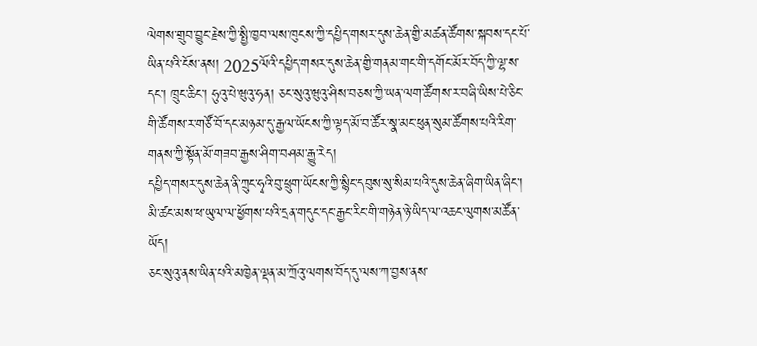ལེགས་གྲུབ་བྱུང་རྗེས་ཀྱི་སྤྱི་ཁྱབ་ལས་ཁུངས་ཀྱི་དཔྱིད་གསར་དུས་ཆེན་གྱི་མཚན་ཚོགས་སྐབས་དང་པོ་ཡིན་པའི་ངོས་ནས། 2025ལོའི་དཔྱིད་གསར་དུས་ཆེན་གྱི་གནམ་གང་གི་དགོང་མོར་བོད་ཀྱི་ལྷ་ས་དང་། ཁྲུང་ཆིང་། ཧུའུ་པེ་ཝུའུ་ཧན། ཅང་སུའུ་ཝུའུ་ཤིས་བཅས་ཀྱི་ཡན་ལག་ཚོགས་ར་བཞི་ཡིས་པེ་ཅིང་གི་ཚོགས་ར་གཙོ་བོ་དང་མཉམ་དུ་རྒྱལ་ཡོངས་ཀྱི་ལྟད་མོ་བ་ཚོར་སྣ་མང་ཕུན་སུམ་ཚོགས་པའི་རིག་གནས་ཀྱི་སྟོན་མོ་གཟབ་རྒྱས་ཤིག་བཤམ་རྒྱུ་རེད།
དཔྱིད་གསར་དུས་ཆེན་ནི་ཀྲུང་ཧྭའི་བུ་ཕྲུག་ཡོངས་ཀྱི་སྙིང་དབུས་སུ་སིམ་པའི་དུས་ཆེན་ཞིག་ཡིན་ཞིང་། མི་ཚང་མས་ཕ་ཡུལ་ལ་ཕྱོགས་པའི་དྲན་གདུང་དང་རྒྱང་རིང་གི་གཉེན་ཉེ་ཡིད་ལ་འཆང་ལུགས་མཚོན་ཡོད།
ཅང་སུའུ་ནས་ཡིན་པའི་མཁྱེན་ལྡན་མ་ཀྲོའུ་ལགས་བོད་དུ་ལས་ཀ་བྱས་ནས་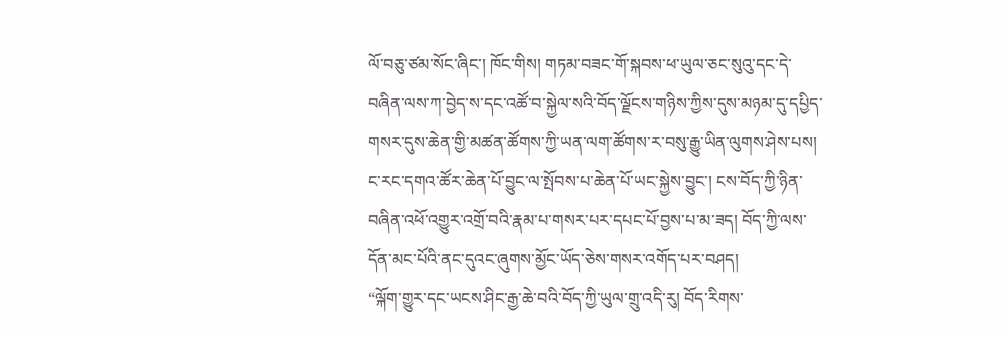ལོ་བཅུ་ཙམ་སོང་ཞིང་། ཁོང་གིས། གཏམ་བཟང་གོ་སྐབས་ཕ་ཡུལ་ཅང་སུའུ་དང་དེ་བཞིན་ལས་ཀ་བྱེད་ས་དང་འཚོ་བ་སྐྱེལ་སའི་བོད་ལྗོངས་གཉིས་ཀྱིས་དུས་མཉམ་དུ་དཔྱིད་གསར་དུས་ཆེན་གྱི་མཚན་ཚོགས་ཀྱི་ཡན་ལག་ཚོགས་ར་བསུ་རྒྱུ་ཡིན་ལུགས་ཤེས་པས། ང་རང་དགའ་ཚོར་ཆེན་པོ་བྱུང་ལ་སྤོབས་པ་ཆེན་པོ་ཡང་སྐྱེས་བྱུང་། ངས་བོད་ཀྱི་ཉིན་བཞིན་འཕོ་འགྱུར་འགྲོ་བའི་རྣམ་པ་གསར་པར་དཔང་པོ་བྱས་པ་མ་ཟད། བོད་ཀྱི་ལས་དོན་མང་པོའི་ནང་དུའང་ཞུགས་མྱོང་ཡོད་ཅེས་གསར་འགོད་པར་བཤད།
“ལྐོག་གྱུར་དང་ཡངས་ཤིང་རྒྱ་ཆེ་བའི་བོད་ཀྱི་ཡུལ་གྲུ་འདི་རུ། བོད་རིགས་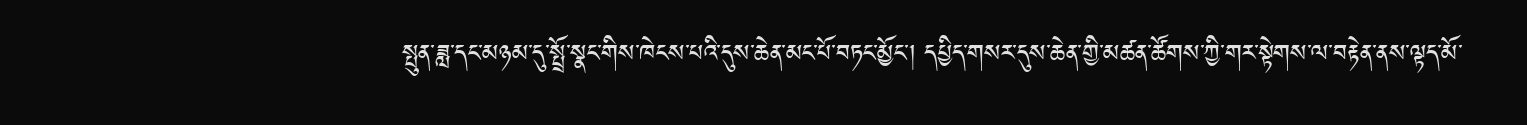སྤུན་ཟླ་དང་མཉམ་དུ་སྤྲོ་སྣང་གིས་ཁེངས་པའི་དུས་ཆེན་མང་པོ་བཏང་མྱོང་། དཔྱིད་གསར་དུས་ཆེན་གྱི་མཚན་ཚོགས་ཀྱི་གར་སྟེགས་ལ་བརྟེན་ནས་ལྟད་མོ་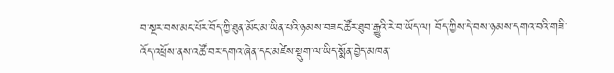བ་སྔར་བས་མང་པོར་བོད་ཀྱི་ཐུན་མོང་མ་ཡིན་པའི་ཉམས་བཟང་ཚོར་ཐུབ་རྒྱུའི་རེ་བ་ཡོད་ལ། བོད་ཀྱིས་དེ་བས་ཉམས་དགའ་བའི་གཟི་འོད་འཕྲོས་ནས་འཚོ་བར་དགའ་ཞེན་དང་མཛེས་སྡུག་ལ་ཡིད་སྨོན་བྱེད་མཁན་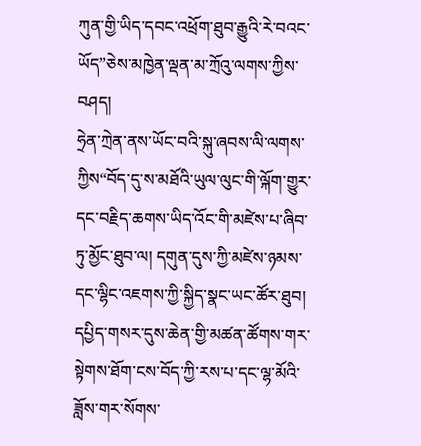ཀུན་གྱི་ཡིད་དབང་འཕྲོག་ཐུབ་རྒྱུའི་རེ་བའང་ཡོད”ཅེས་མཁྱེན་ལྡན་མ་ཀྲོའུ་ལགས་ཀྱིས་བཤད།
ཧྲེན་ཀྲེན་ནས་ཡོང་བའི་སྐུ་ཞབས་ལི་ལགས་ཀྱིས“བོད་དུ་ས་མཐོའི་ཡུལ་ལུང་གི་ལྐོག་གྱུར་དང་བརྗིད་ཆགས་ཡིད་འོང་གི་མཛེས་པ་ཞིབ་ཏུ་མྱོང་ཐུབ་ལ། དགུན་དུས་ཀྱི་མཛེས་ཉམས་དང་ལྷིང་འཇགས་ཀྱི་སྐྱིད་སྣང་ཡང་ཚོར་ཐུབ། དཔྱིད་གསར་དུས་ཆེན་གྱི་མཚན་ཚོགས་གར་སྟེགས་ཐོག་ངས་བོད་ཀྱི་རས་པ་དང་ལྷ་མོའི་ཟློས་གར་སོགས་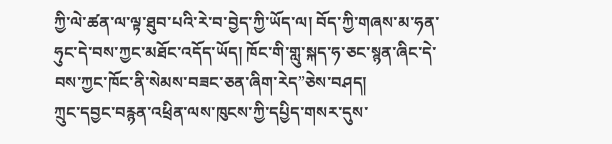ཀྱི་ལེ་ཚན་ལ་ལྟ་ཐུབ་པའི་རེ་བ་བྱེད་ཀྱི་ཡོད་ལ། བོད་ཀྱི་གཞས་མ་ཧན་ཧུང་དེ་བས་ཀྱང་མཐོང་འདོད་ཡོད། ཁོང་གི་གླུ་སྐད་ཧ་ཅང་སྙན་ཞིང་དེ་བས་ཀྱང་ཁོང་ནི་སེམས་བཟང་ཅན་ཞིག་རེད”ཅེས་བཤད།
ཀྲུང་དབྱང་བརྙན་འཕྲིན་ལས་ཁུངས་ཀྱི་དཔྱིད་གསར་དུས་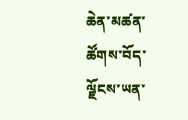ཆེན་མཚན་ཚོགས་བོད་ལྗོངས་ཡན་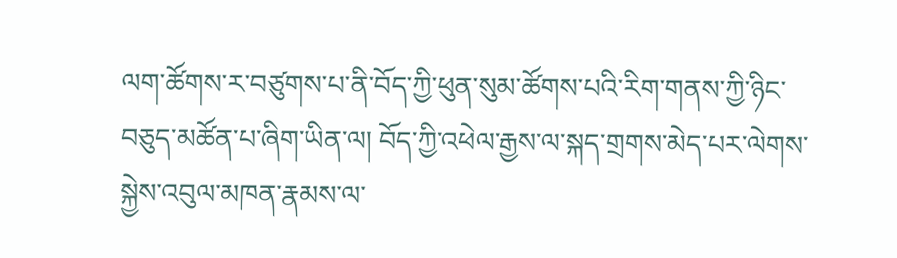ལག་ཚོགས་ར་བཙུགས་པ་ནི་བོད་ཀྱི་ཕུན་སུམ་ཚོགས་པའི་རིག་གནས་ཀྱི་ཉིང་བཅུད་མཚོན་པ་ཞིག་ཡིན་ལ། བོད་ཀྱི་འཕེལ་རྒྱས་ལ་སྐད་གྲགས་མེད་པར་ལེགས་སྐྱེས་འབུལ་མཁན་རྣམས་ལ་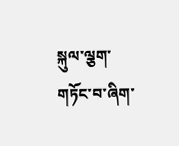སྐུལ་ལྕག་གཏོང་བ་ཞིག་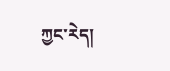ཀྱང་རེད།